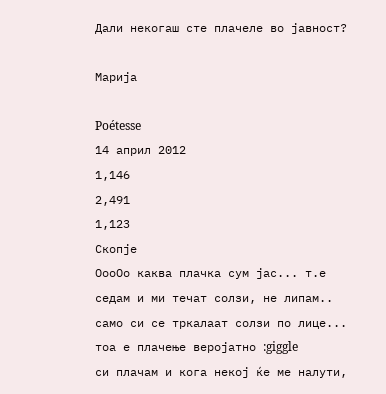Дали некогаш сте плачеле во јавност?

Марија

Poétesse
14 април 2012
1,146
2,491
1,123
Скопје
ОооОо каква плачка сум јас... т.е седам и ми течат солзи, не липам.. само си се тркалаат солзи по лице... тоа е плачење веројатно :giggle
си плачам и кога некој ќе ме налути,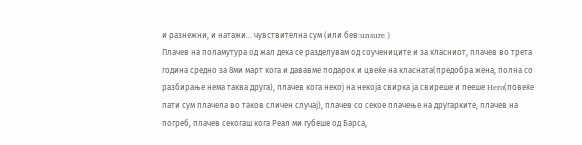и разнежни, и натажи... чувствителна сум (или бев:unsure )
Плачев на поламутура од жал дека се разделувам од соучениците и за класниот, плачев во трета година средно за 8ми март кога и дававме подарок и цвеќе на класната(предобра жена, полна со разбирање нема таква друга), плачев кога некој на некоја свирка ја свиреше и пееше Hero(повеќе пати сум плачела во таков сличен случај), плачев со секое плачење на другарките, плачев на погреб, плачев секогаш кога Реал ми губеше од Барса,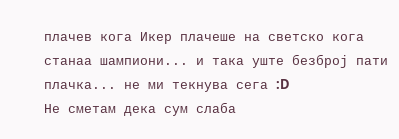плачев кога Икер плачеше на светско кога станаа шампиони... и така уште безброј пати плачка... не ми текнува сега :D
Не сметам дека сум слаба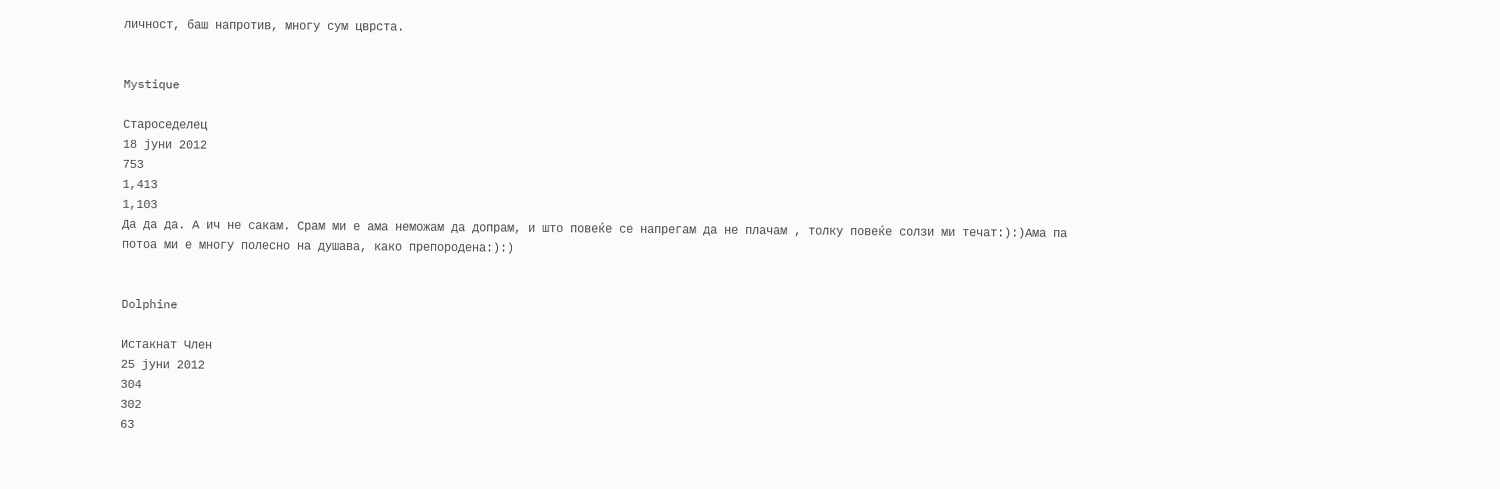личност, баш напротив, многу сум цврста.


Mystique

Староседелец
18 јуни 2012
753
1,413
1,103
Да да да. А ич не сакам. Срам ми е ама неможам да допрам, и што повеќе се напрегам да не плачам , толку повеќе солзи ми течат:):)Ама па потоа ми е многу полесно на душава, како препородена:):)


Dolphine

Истакнат Член
25 јуни 2012
304
302
63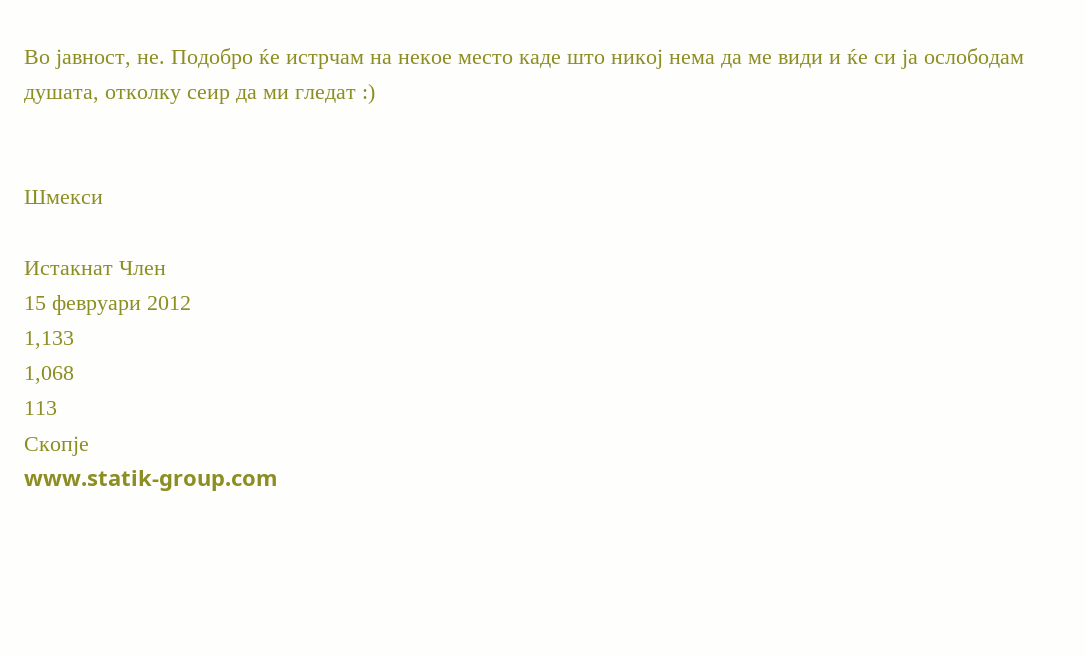Во јавност, не. Подобро ќе истрчам на некое место каде што никој нема да ме види и ќе си ја ослободам душата, отколку сеир да ми гледат :)


Шмекси

Истакнат Член
15 февруари 2012
1,133
1,068
113
Скопје
www.statik-group.com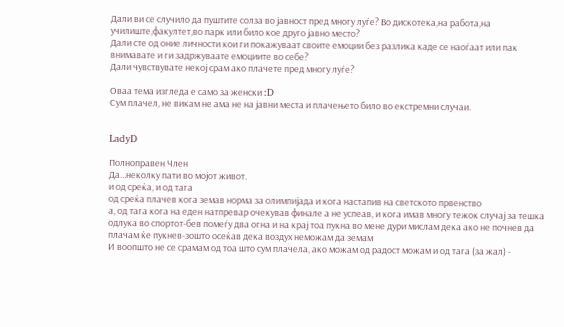Дали ви се случило да пуштите солза во јавност пред многу луѓе? Во дискотека,на работа,на училиште,факултет,во парк или било кое друго јавно место?
Дали сте од оние личности кои ги покажуваат своите емоции без разлика каде се наоѓаат или пак внимавате и ги задржуваате емоциите во себе?
Дали чувствувате некој срам ако плачете пред многу луѓе?

Оваа тема изгледа е само за женски :D
Сум плачел, не викам не ама не на јавни места и плачењето било во екстремни случаи.


LadyD

Полноправен Член
Да...неколку пати во мојот живот.
и од среќа, и од тага
од среќа плачев кога земав норма за олимпијада и кога настапив на светското првенство
а, од тага кога на еден натпревар очекував финале а не успеав, и кога имав многу тежок случај за тешка одлука во спортот-бев помеѓу два огна и на крај тоа пукна во мене дури мислам дека ако не почнев да плачам ќе пукнев-зошто осеќав дека воздух неможам да земам
И воопшто не се срамам од тоа што сум плачела, ако можам од радост можам и од тага (за жал) -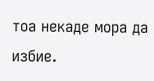тоа некаде мора да избие.